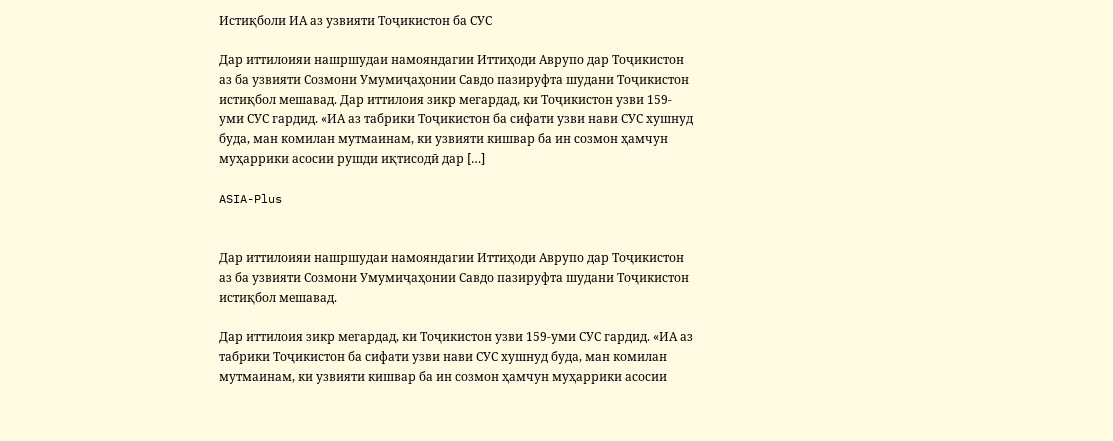Истиқболи ИА аз узвияти Тоҷикистон ба СУС

Дар иттилоияи нашршудаи намояндагии Иттиҳоди Аврупо дар Тоҷикистон аз ба узвияти Созмони Умумиҷаҳонии Савдо пазируфта шудани Тоҷикистон истиқбол мешавад. Дар иттилоия зикр мегардад, ки Тоҷикистон узви 159-уми СУС гардид. «ИА аз табрики Тоҷикистон ба сифати узви нави СУС хушнуд буда, ман комилан мутмаинам, ки узвияти кишвар ба ин созмон ҳамчун муҳаррики асосии рушди иқтисодӣ дар […]

ASIA-Plus


Дар иттилоияи нашршудаи намояндагии Иттиҳоди Аврупо дар Тоҷикистон аз ба узвияти Созмони Умумиҷаҳонии Савдо пазируфта шудани Тоҷикистон истиқбол мешавад.

Дар иттилоия зикр мегардад, ки Тоҷикистон узви 159-уми СУС гардид. «ИА аз табрики Тоҷикистон ба сифати узви нави СУС хушнуд буда, ман комилан мутмаинам, ки узвияти кишвар ба ин созмон ҳамчун муҳаррики асосии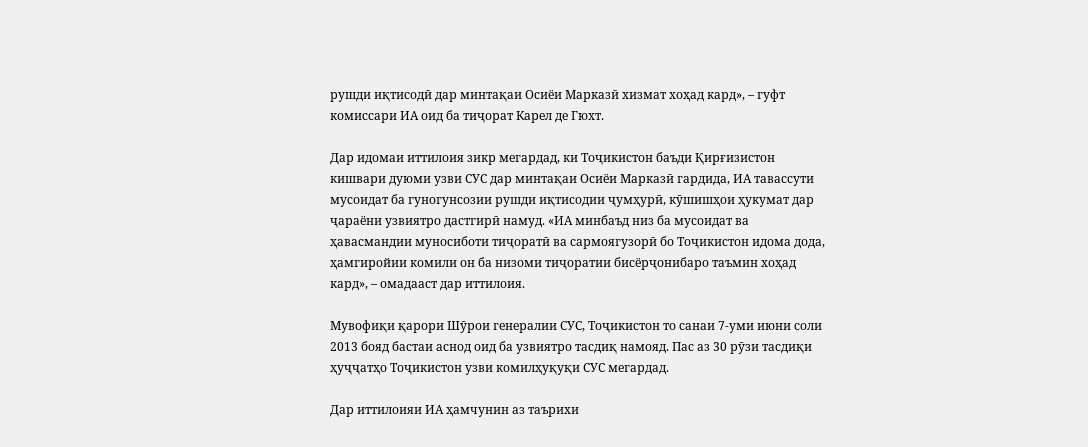рушди иқтисодӣ дар минтақаи Осиёи Марказӣ хизмат хоҳад кард», – гуфт комиссари ИА оид ба тиҷорат Карел де Гюхт.

Дар идомаи иттилоия зикр мегардад, ки Тоҷикистон баъди Қирғизистон кишвари дуюми узви СУС дар минтақаи Осиёи Марказӣ гардида, ИА тавассути мусоидат ба гуногунсозии рушди иқтисодии ҷумҳурӣ, кӯшишҳои ҳукумат дар ҷараёни узвиятро дастгирӣ намуд. «ИА минбаъд низ ба мусоидат ва ҳавасмандии муносиботи тиҷоратӣ ва сармоягузорӣ бо Тоҷикистон идома дода, ҳамгиройии комили он ба низоми тиҷоратии бисёрҷонибаро таъмин хоҳад кард», – омадааст дар иттилоия.

Мувофиқи қарори Шӯрои генералии СУС, Тоҷикистон то санаи 7-уми июни соли 2013 бояд бастаи аснод оид ба узвиятро тасдиқ намояд. Пас аз 30 рӯзи тасдиқи ҳуҷҷатҳо Тоҷикистон узви комилҳуқуқи СУС мегардад.

Дар иттилоияи ИА ҳамчунин аз таърихи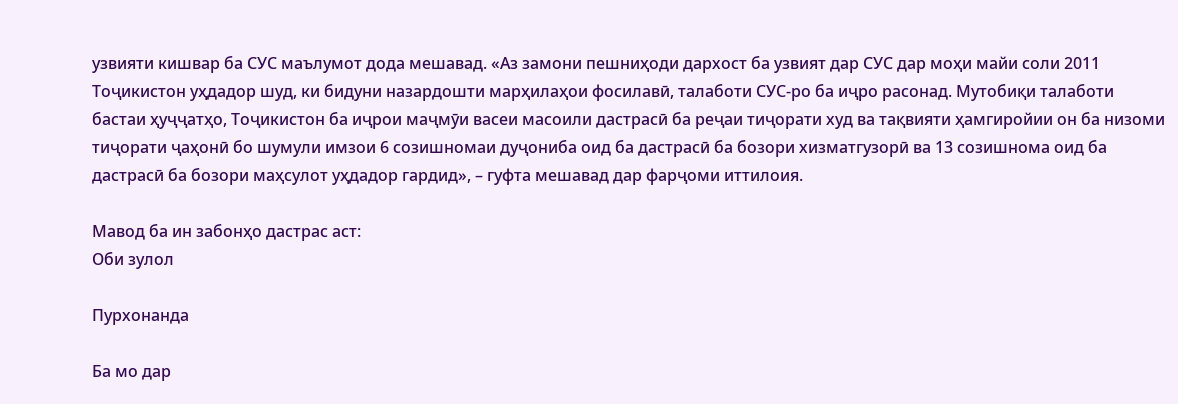узвияти кишвар ба СУС маълумот дода мешавад. «Аз замони пешниҳоди дархост ба узвият дар СУС дар моҳи майи соли 2011 Тоҷикистон уҳдадор шуд, ки бидуни назардошти марҳилаҳои фосилавӣ, талаботи СУС-ро ба иҷро расонад. Мутобиқи талаботи бастаи ҳуҷҷатҳо, Тоҷикистон ба иҷрои маҷмӯи васеи масоили дастрасӣ ба реҷаи тиҷорати худ ва тақвияти ҳамгиройии он ба низоми тиҷорати ҷаҳонӣ бо шумули имзои 6 созишномаи дуҷониба оид ба дастрасӣ ба бозори хизматгузорӣ ва 13 созишнома оид ба дастрасӣ ба бозори маҳсулот уҳдадор гардид», – гуфта мешавад дар фарҷоми иттилоия.

Мавод ба ин забонҳо дастрас аст:
Оби зулол

Пурхонанда

Ба мо дар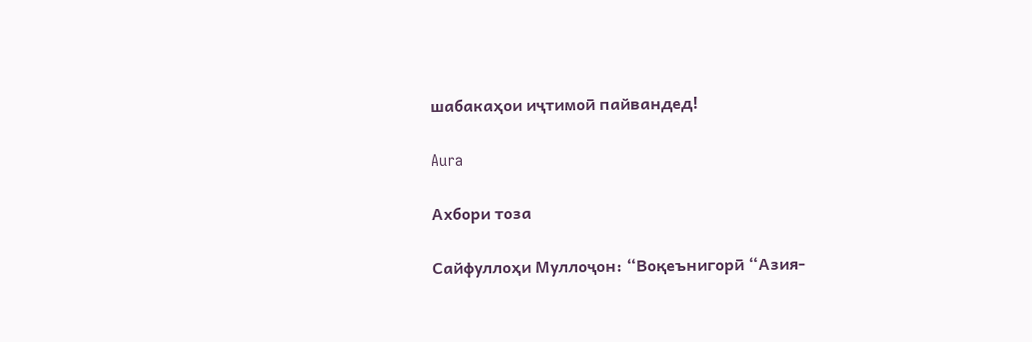шабакаҳои иҷтимоӣ пайвандед!

Aura

Ахбори тоза

Сайфуллоҳи Муллоҷон: “Воқеънигорӣ “Азия-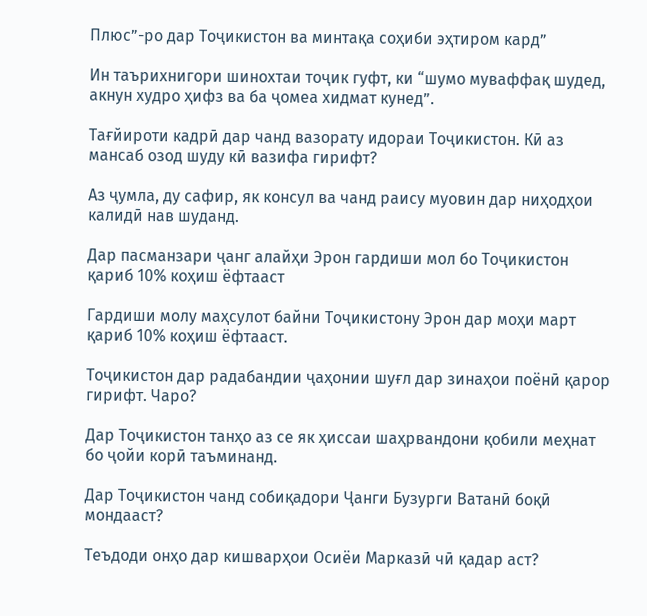Плюс”-ро дар Тоҷикистон ва минтақа соҳиби эҳтиром кард”

Ин таърихнигори шинохтаи тоҷик гуфт, ки “шумо муваффақ шудед, акнун худро ҳифз ва ба ҷомеа хидмат кунед”.

Тағйироти кадрӣ дар чанд вазорату идораи Тоҷикистон. Кӣ аз мансаб озод шуду кӣ вазифа гирифт?

Аз ҷумла, ду сафир, як консул ва чанд раису муовин дар ниҳодҳои калидӣ нав шуданд.

Дар пасманзари ҷанг алайҳи Эрон гардиши мол бо Тоҷикистон қариб 10% коҳиш ёфтааст

Гардиши молу маҳсулот байни Тоҷикистону Эрон дар моҳи март қариб 10% коҳиш ёфтааст.

Тоҷикистон дар радабандии ҷаҳонии шуғл дар зинаҳои поёнӣ қарор гирифт. Чаро?

Дар Тоҷикистон танҳо аз се як ҳиссаи шаҳрвандони қобили меҳнат бо ҷойи корӣ таъминанд.

Дар Тоҷикистон чанд собиқадори Ҷанги Бузурги Ватанӣ боқӣ мондааст?

Теъдоди онҳо дар кишварҳои Осиёи Марказӣ чӣ қадар аст?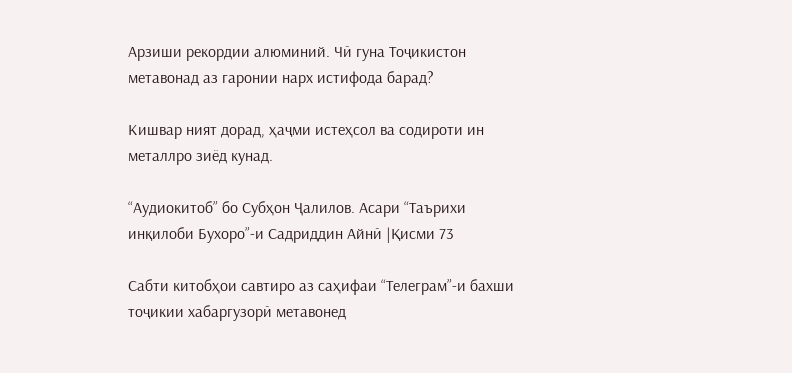Арзиши рекордии алюминий. Чӣ гуна Тоҷикистон метавонад аз гаронии нарх истифода барад?

Кишвар ният дорад, ҳаҷми истеҳсол ва содироти ин металлро зиёд кунад.

“Аудиокитоб” бо Субҳон Ҷалилов. Асари “Таърихи инқилоби Бухоро”-и Садриддин Айнӣ |Қисми 73

Cабти китобҳои савтиро аз саҳифаи “Телеграм”-и бахши тоҷикии хабаргузорӣ метавонед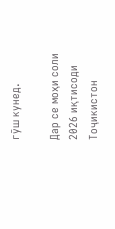гӯш кунед.

Дар се моҳи соли 2026 иқтисоди Тоҷикистон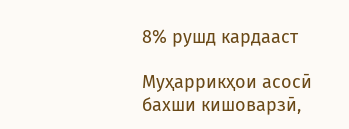8% рушд кардааст

Муҳаррикҳои асосӣ бахши кишоварзӣ,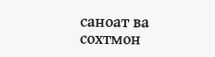саноат ва сохтмон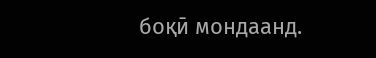боқӣ мондаанд.